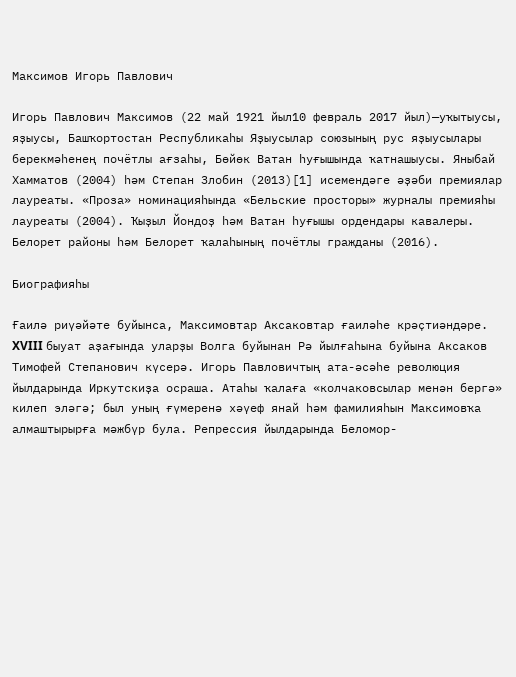Максимов Игорь Павлович

Игорь Павлович Максимов (22 май 1921 йыл10 февраль 2017 йыл)—уҡытыусы, яҙыусы, Башҡортостан Республикаһы Яҙыусылар союзының рус яҙыусылары берекмәһенең почётлы ағзаһы, Бөйөк Ватан һуғышында ҡатнашыусы. Яныбай Хамматов (2004) һәм Степан Злобин (2013)[1] исемендәге әҙәби премиялар лауреаты. «Проза» номинацияһында «Бельские просторы» журналы премияһы лауреаты (2004). Ҡыҙыл Йондоҙ һәм Ватан һуғышы ордендары кавалеры. Белорет районы һәм Белорет ҡалаһының почётлы гражданы (2016).

Биографияһы

Ғаилә риүәйәте буйынса, Максимовтар Аксаковтар ғаиләһе крәҫтиәндәре. XVIII быуат аҙағында уларҙы Волга буйынан Рә йылғаһына буйына Аксаков Тимофей Степанович күсерә. Игорь Павловичтың ата-әсәһе революция йылдарында Иркутскиҙа осраша. Атаһы ҡалаға «колчаковсылар менән бергә» килеп эләгә; был уның ғүмеренә хәүеф янай һәм фамилияһын Максимовҡа алмаштырырға мәжбүр була. Репрессия йылдарында Беломор-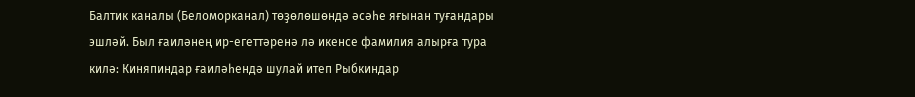Балтик каналы (Беломорканал) төҙөлөшөндә әсәһе яғынан туғандары эшләй. Был ғаиләнең ир-егеттәренә лә икенсе фамилия алырға тура килә: Киняпиндар ғаиләһендә шулай итеп Рыбкиндар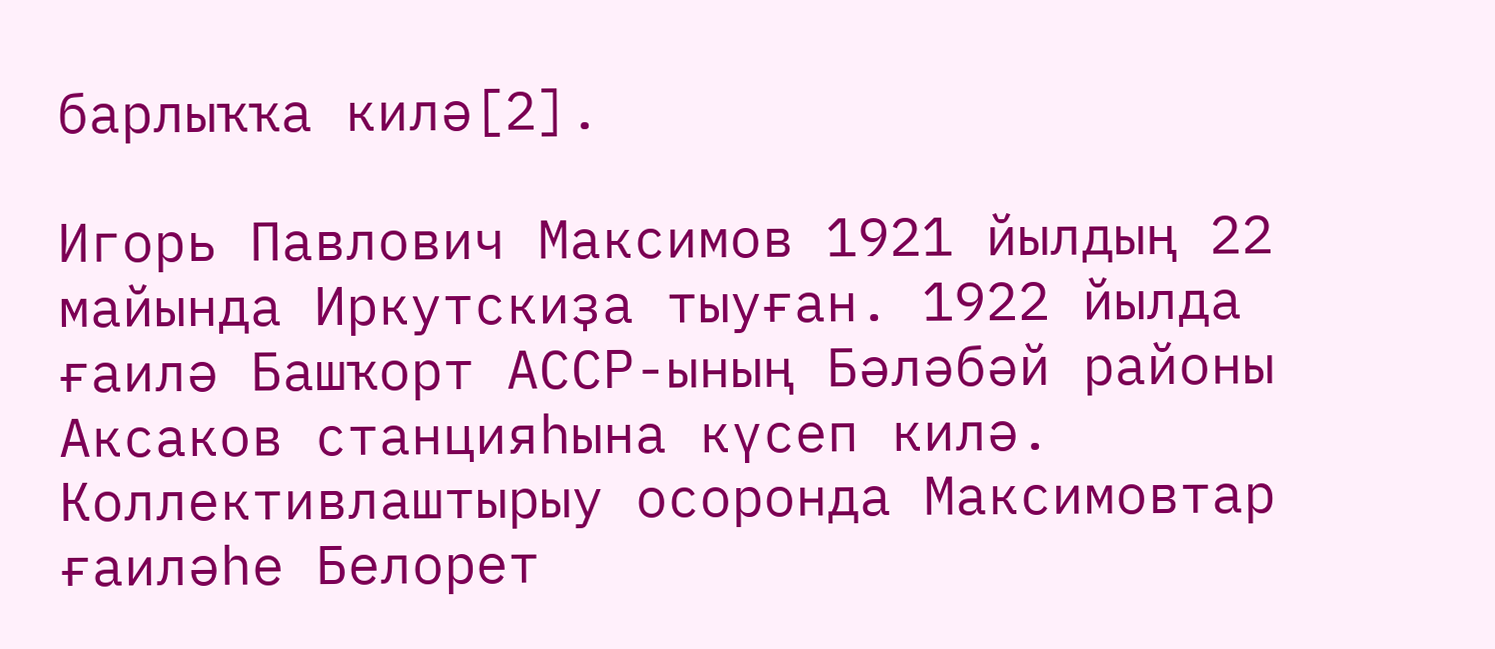барлыҡҡа килә[2].

Игорь Павлович Максимов 1921 йылдың 22 майында Иркутскиҙа тыуған. 1922 йылда ғаилә Башҡорт АССР-ының Бәләбәй районы Аксаков станцияһына күсеп килә. Коллективлаштырыу осоронда Максимовтар ғаиләһе Белорет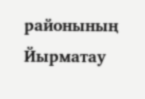районының Йырматау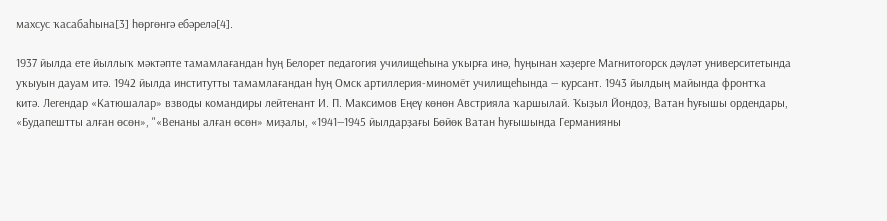махсус ҡасабаһына[3] һөргөнгә ебәрелә[4].

1937 йылда ете йыллыҡ мәктәпте тамамлағандан һуң Белорет педагогия училищеһына уҡырға инә, һуңынан хәҙерге Магнитогорск дәүләт университетында уҡыуын дауам итә. 1942 йылда институтты тамамлағандан һуң Омск артиллерия-миномёт училищеһында — курсант. 1943 йылдың майында фронтҡа китә. Легендар «Катюшалар» взводы командиры лейтенант И. П. Максимов Еңеү көнөн Австрияла ҡаршылай. Ҡыҙыл Йондоҙ, Ватан һуғышы ордендары, «Будапештты алған өсөн», "«Венаны алған өсөн» миҙалы, «1941—1945 йылдарҙағы Бөйөк Ватан һуғышында Германияны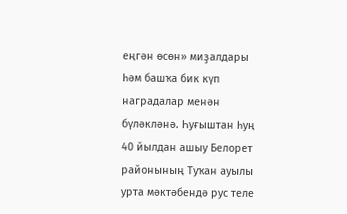еңгән өсөн» миҙалдары һәм башҡа бик күп наградалар менән бүләкләнә. Һуғыштан һуң 40 йылдан ашыу Белорет районының Туҡан ауылы урта мәктәбендә рус теле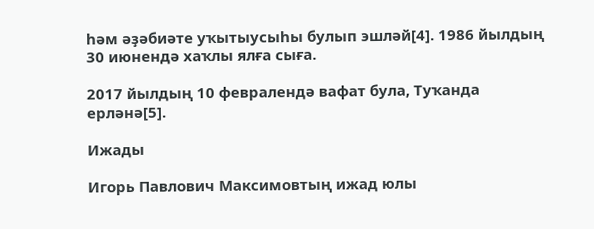һәм әҙәбиәте уҡытыусыһы булып эшләй[4]. 1986 йылдың 30 июнендә хаҡлы ялға сыға.

2017 йылдың 10 февралендә вафат була, Туҡанда ерләнә[5].

Ижады

Игорь Павлович Максимовтың ижад юлы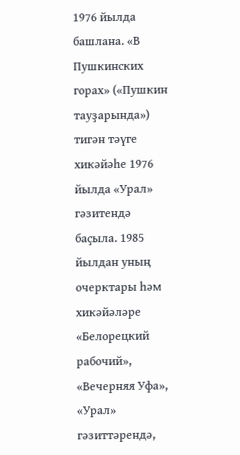1976 йылда башлана. «В Пушкинских горах» («Пушкин тауҙарында») тигән тәүге хикәйәһе 1976 йылда «Урал» гәзитендә баҫыла. 1985 йылдан уның очерктары һәм хикәйәләре «Белорецкий рабочий», «Вечерняя Уфа», «Урал» гәзиттәрендә,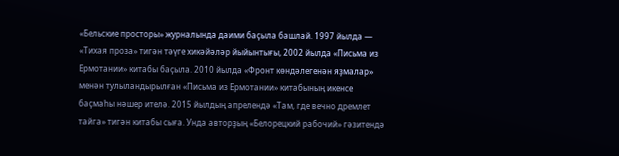«Бельские просторы» журналында даими баҫыла башлай. 1997 йылда — «Тихая проза» тигән тәүге хикәйәләр йыйынтығы, 2002 йылда «Письма из Ермотании» китабы баҫыла. 2010 йылда «Фронт көндәлегенән яҙмалар» менән тулыландырылған «Письма из Ермотании» китабының икенсе баҫмаһы нәшер ителә. 2015 йылдың апрелендә «Там, где вечно дремлет тайга» тигән китабы сыға. Унда авторҙың «Белорецкий рабочий» гәзитендә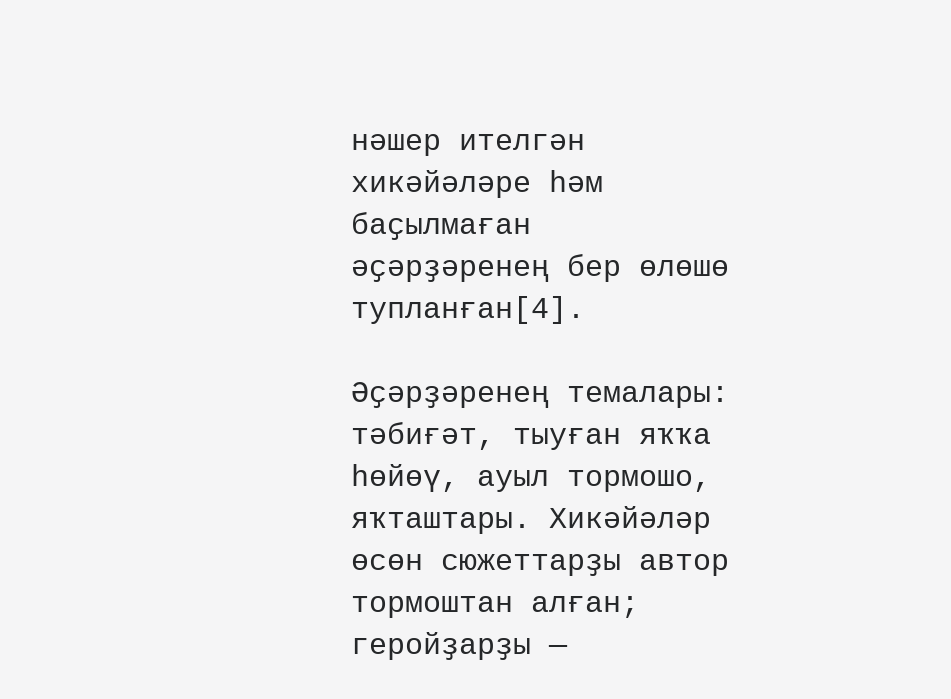нәшер ителгән хикәйәләре һәм баҫылмаған әҫәрҙәренең бер өлөшө тупланған[4].

Әҫәрҙәренең темалары: тәбиғәт, тыуған яҡҡа һөйөү, ауыл тормошо, яҡташтары. Хикәйәләр өсөн сюжеттарҙы автор тормоштан алған; геройҙарҙы —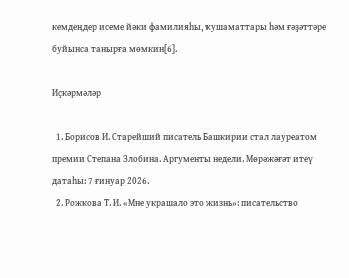кемдеңдер исеме йәки фамилияһы, ҡушаматтары һәм ғәҙәттәре буйынса танырға мөмкин[6].

Иҫкәрмәләр

  1. Борисов И. Старейший писатель Башкирии стал лауреатом премии Степана Злобина. Аргументы недели. Мөрәжәғәт итеү датаһы: 7 ғинуар 2026.
  2. Рожкова Т. И. «Мне украшало это жизнь»: писательство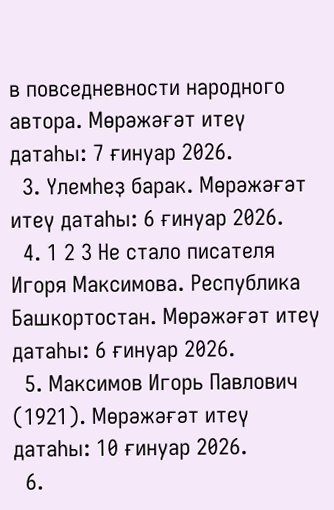в повседневности народного автора. Мөрәжәғәт итеү датаһы: 7 ғинуар 2026.
  3. Үлемһеҙ барак. Мөрәжәғәт итеү датаһы: 6 ғинуар 2026.
  4. 1 2 3 Не стало писателя Игоря Максимова. Республика Башкортостан. Мөрәжәғәт итеү датаһы: 6 ғинуар 2026.
  5. Максимов Игорь Павлович (1921). Мөрәжәғәт итеү датаһы: 10 ғинуар 2026.
  6.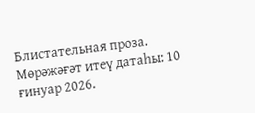Блистательная проза. Мөрәжәғәт итеү датаһы: 10 ғинуар 2026.